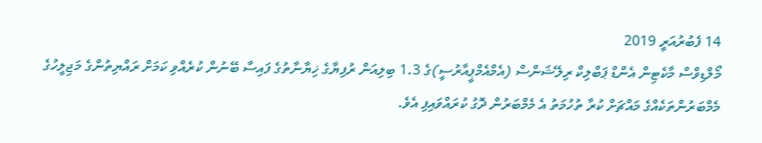14 ފެބުރުއަރީ 2019
މޯލްޑިވްސް މާކެޓިން އެންޑް ޕަބްލިކް ރިލޭޝަންސް (އެމްއެމްޕީއާރުސީ)ގެ 1.3 ބިލިއަން ރުފިޔާގެ ޚިޔާނާތުގެ ފައިސާ ބޭނުން ކުރެއްވި ކަމަށް ރައްޔިތުންގެ މަޖިލީހުގެ މެމްބަރުންތަކެއްގެ މައްޗަށް ކުރާ ތުހުމަތު އެ މެމްބަރުން ދޮގު ކުރައްވައިފި އެވެ.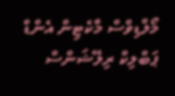މޯލްޑިވްސް މާކެޓިން އެންޑް ޕަބްލިކް ރިލޭޝަންސް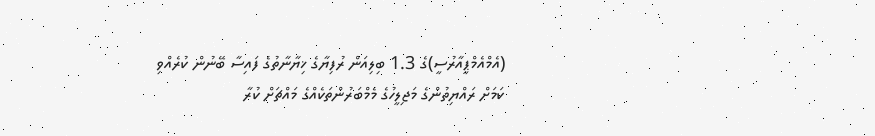(އެމްއެމްޕީއާރުސީ)ގެ 1.3 ބިލިއަން ރުފިޔާގެ ޚިޔާނާތުގެ ފައިސާ ބޭނުން ކުރެއްވި ކަމަށް ރައްޔިތުންގެ މަޖިލީހުގެ މެމްބަރުންތަކެއްގެ މައްޗަށް ކުރާ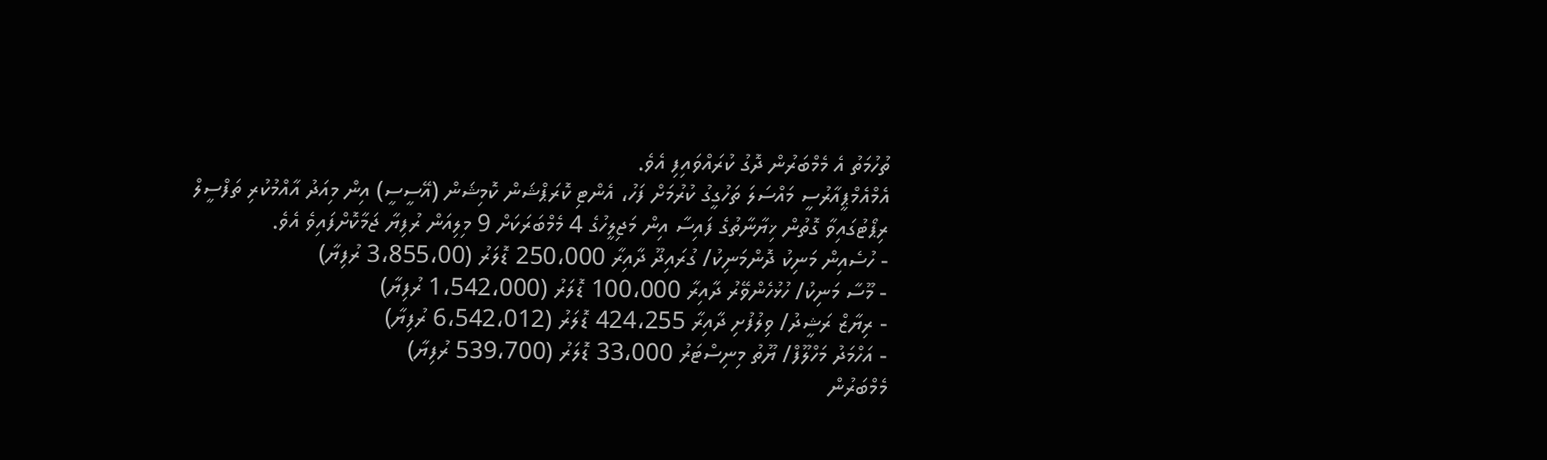ތުހުމަތު އެ މެމްބަރުން ދޮގު ކުރައްވައިފި އެވެ.
އެމްއެމްޕީއާރުސީ މައްސަލަ ތަހުގީގު ކުރުމަށް ފަހު، އެންޓި ކޮރަޕްޝަން ކޮމިޝަން (އޭސީސީ) އިން މިއަދު އާއްމުކުރި ތަފްސީލް ރިޕޯޓުގައިވާ ގޮތުން ޚިޔާނާތުގެ ފައިސާ އިން މަޖިލީހުގެ 4 މެމްބަރަކަށް 9 މިލިއަން ރުފިޔާ ޖަމާކޮށްފައިވެ އެވެ.
- ހުސެއިން މަނިކު ދޮންމަނިކު/ ގުރައިދޫ ދާއިރާ 250،000 ޑޮލަރު (3،855،00 ރުފިޔާ)
- މޫސާ މަނިކު/ ހުޅުހެންވޭރު ދާއިރާ 100،000 ޑޮލަރު (1،542،000 ރުފިޔާ)
- ރިޔާޒް ރަޝީދު/ ވިލުފުށި ދާއިރާ 424،255 ޑޮލަރު (6،542،012 ރުފިޔާ)
- އަހްމަދު މަހްލޫފް/ ޔޫތު މިނިސްޓަރު 33،000 ޑޮލަރު (539،700 ރުފިޔާ)
މެމްބަރުން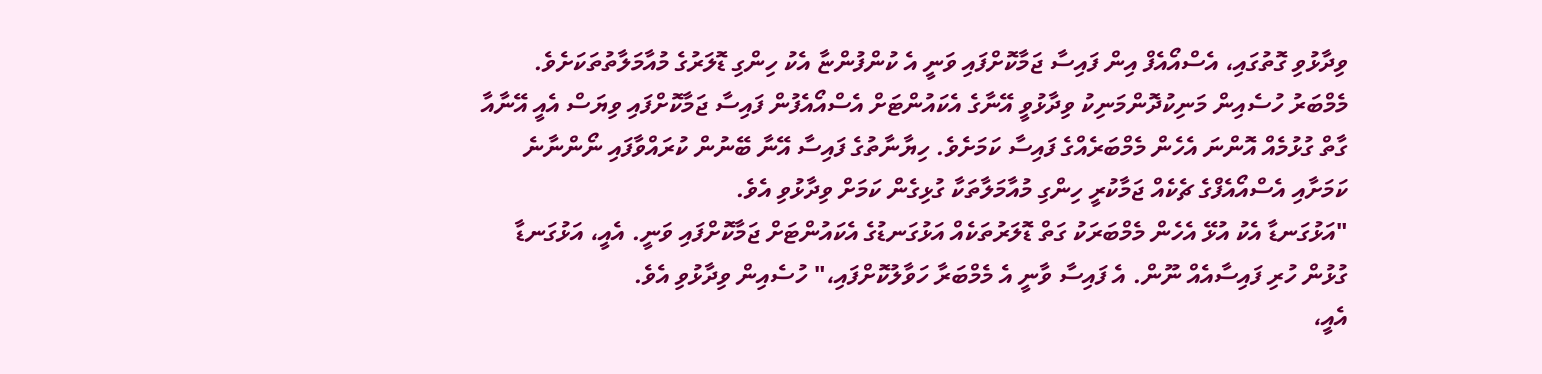ވިދާޅުވި ގޮތުގައި، އެސްއޯއެފް އިން ފައިސާ ޖަމާކޮށްފައި ވަނީ އެ ކުންފުންޏާ އެކު ހިންގި ޑޮލަރުގެ މުއާމަލާތުތަކަށެވެ.
މެމްބަރު ހުސެއިން މަނިކުދޮންމަނިކު ވިދާޅުވީ އޭނާގެ އެކައުންޓަށް އެސްއޯއެފުން ފައިސާ ޖަމާކޮށްފައި ވިޔަސް އެއީ އޭނާއާ ގާތް ގުޅުމެއް އޮންނަ އެހެން މެމްބަރެއްގެ ފައިސާ ކަމަށެވެ. ހިޔާނާތުގެ ފައިސާ އޭނާ ބޭނުން ކުރައްވާފައި ނޯންނާނެ ކަމަށާއި އެސްއޯއެފްގެ ޗެކެއް ޖަމާކުރީ ހިންގި މުއާމަލާތަކާ ގުޅިގެން ކަމަށް ވިދާޅުވި އެވެ.
"އަޅުގަނޑާ އެކު އުޅޭ އެހެން މެމްބަރަކު ގަތް ޑޮލަރުތަކެއް އަޅުގަނޑުގެ އެކައުންޓަށް ޖަމާކޮށްފައި ވަނީ. އެއީ، އަޅުގަނޑާ ގުޅުން ހުރި ފައިސާއެއް ނޫން. އެ ފައިސާ ވާނީ އެ މެމްބަރާ ހަވާލުކޮށްފައި،" ހުސެއިން ވިދާޅުވި އެވެ.
އެއީ،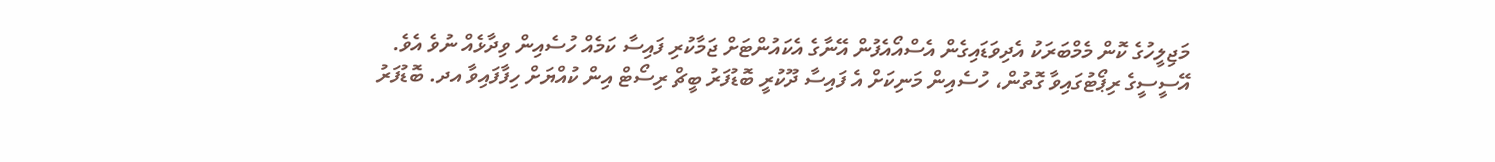މަޖިލީހުގެ ކޮން މެމްބަރަކު އެދިވަޑައިގެން އެސްއޯއެފުން އޭނާގެ އެކައުންޓަށް ޖަމާކުރި ފައިސާ ކަމެއް ހުސެއިން ވިދާޅެއް ނުވެ އެވެ.
އޭސީސީގެ ރިޕޯޓުގައިވާ ގޮތުން، ހުސެއިން މަނިކަށް އެ ފައިސާ ދޫކުރީ ބޮޑުފަރު ބީޗް ރިސޯޓް އިން ކުއްޔަށް ހިފާފައިވާ އދ. ބޮޑުފަރު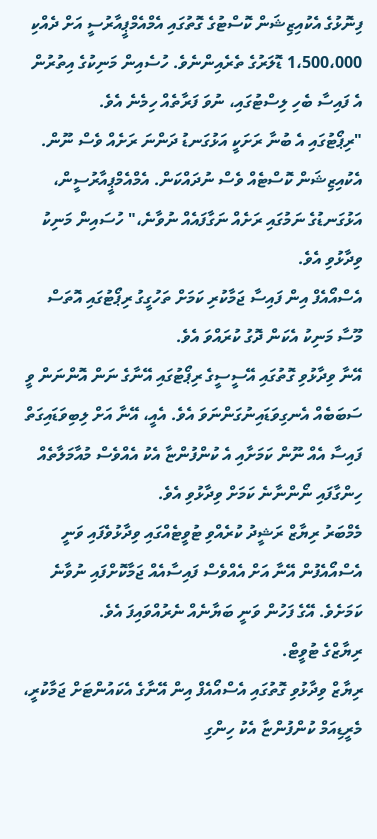ފިނޮޅުގެ އެކުއިޒިޝަން ކޮސްޓުގެ ގޮތުގައި އެމްއެމްޕީއާރުސީ އަށް ދެއްކި 1،500،000 ޑޮލަރުގެ ތެރެއިންނެވެ. ހުސެއިން މަނިކުގެ އިތުރުން އެ ފައިސާ ބެހި ލިސްޓުގައި، ނުވަ ފަރާތެއް ހިމެނެ އެވެ.
"ރިޕޯޓުގައި އެ ބުނާ ރަށަކީ އަޅުގަނޑު ދަންނަ ރަށެއް ވެސް ނޫން. އެކުއިޒިޝަން ކޮސްޓެއް ވެސް ނުދައްކަން. އެމްއެމްޕީއާރުސީން، އަޅުގަނޑުގެ ނަމުގައި ރަށެއް ނަގާފައެއް ނުވާނެ،" ހުސައިން މަނިކު ވިދާޅުވި އެވެ.
އެސްއޯއެފް އިން ފައިސާ ޖަމާކުރި ކަމަށް ތަހުގީގު ރިޕޯޓުގައި އޮތަސް މޫސާ މަނިކު އެކަން ދޮގު ކުރައްވަ އެވެ.
އޭނާ ވިދާޅުވި ގޮތުގައި އޭސީސީގެ ރިޕޯޓުގައި އޭނާގެ ނަން އޮންނަން ވީ ސަބަބެއް އެނގިވަޑައިނުގަންނަވަ އެވެ. އެއީ، އޭނާ އަށް ލިބިވަޑައިގަތް ފައިސާ އެއް ނޫން ކަމަށާއި އެ ކުންފުންޏާ އެކު އެއްވެސް މުއާމަލާތެއް ހިންގާފައި ނޯންނާނެ ކަމަށް ވިދާޅުވި އެވެ.
މެމްބަރު ރިޔާޒް ރަޝީދު ކުރެއްވި ޓުވީޓެއްގައި ވިދާޅުވެފައި ވަނީ އެސްއޯއެފުން އޭނާ އަށް އެއްވެސް ފައިސާއެއް ޖަމާކޮށްފައި ނުވާނެ ކަމަށެވެ. އޭގެ ފަހުން ވަނީ ބަޔާނެއް ނެރުއްވައިފަ އެވެ.
ރިޔާޒްގެ ޓުވީޓް.
ރިޔާޒް ވިދާޅުވި ގޮތުގައި އެސްއޯއެފް އިން އޭނާގެ އެކައުންޓަށް ޖަމާކުރީ، މެރީޑިއަމް ކުންފުންޏާ އެކު ހިންގި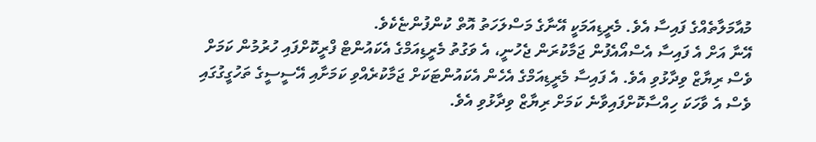މުއާމަލާތެއްގެ ފައިސާ އެވެ. މެރީޑިއަމަކީ އޭނާގެ މަސްލަހަތު އޮތް ކުންފުންޏެކެވެ.
އޭނާ އަށް އެ ފައިސާ އެސްއޯއެފުން ޖަމާކުރަން ޖެހުނީ، އެ ވަގުތު މެރީޑިއަމްގެ އެކައުންޓް ފްރީކޮށްފައި ހުރުމުން ކަމަށް ވެސް ރިޔާޒް ވިދާޅުވި އެވެ. އެ ފައިސާ މެރީޑިއަމްގެ އެހެން އެކައުންޓަކަށް ޖަމާކުރެއްވި ކަމަށާއި އޭސީސީގެ ތަހުގީގުގައި ވެސް އެ ވާހަކަ ހިއްސާކޮށްފައިވާނެ ކަމަށް ރިޔާޒް ވިދާޅުވި އެވެ.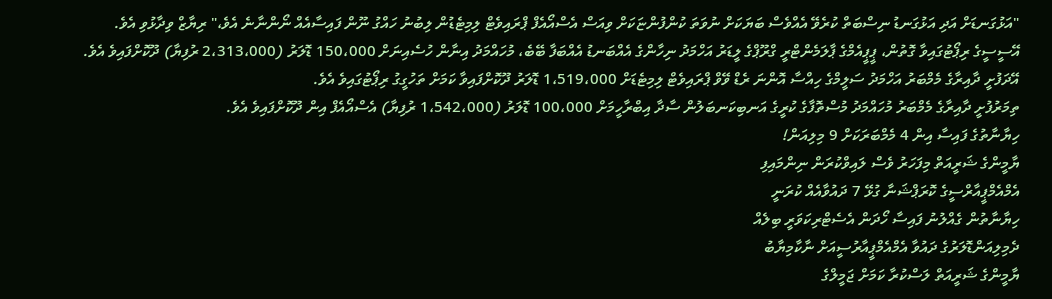"އަޅުގަނޑަށް އަދި އަޅުގަނޑު ނިސްބަތް ކުރެވޭ އެއްވެސް ބަޔަކަށް ނުވަތަ ކުންފުންޏަކަށް ވިއަސް އެސްއޯއެފް ޕްރައިވެޓް ލިމިޓެޑުން ލިބުނު ހައްގު ނޫން ފައިސާއެއް ނޯންނާނެ އެވެ،" ރިޔާޒް ވިދާޅުވި އެވެ.
އޭސީސީގެ ރިޕޯޓުގައިވާ ގޮތުން، ޕީޕީއެމްގެ ޕާލަމެންޓްރީ ގްރޫޕްގެ ލީޑަރު އަހްމަދު ނިހާންގެ އެއްބަނޑު އެއްބަފާ ބޭބެ، މުހައްމަދު އިނާން ހުސެއިނަށް 150،000 ޑޮލަރު (2،313،000 ރުފިޔާ) ދޫކޮށްފައިވެ އެވެ.
އޭދަފުށީ ދާއިރާގެ މެމްބަރު އަހްމަދު ސަލީމްގެ ހިއްސާ އޮންނަ ރެޑް ވޭވް ޕްރައިވެޓް ލިމިޓެޑަށް 1،519،000 ޑޮލަރު ދޫކޮށްފައިވާ ކަމަށް ތަހުގީގު ރިޕޯޓުގައިވެ އެވެ.
ތިމަރުފުށީ ދާއިރާގެ މެމްބަރު މުހައްމަދު މުސްތޮފާގެ ކުރީގެ އަނބިކަނބަލުން ސާދާ އިބްރާހީމަށް 100،000 ޑޮލަރު (1،542،000 ރުފިޔާ) އެސްއޯއެފް އިން ދޫކޮށްފައިވެ އެވެ.
ހިޔާނާތުގެ ފައިސާ އިން 4 މެމްބަރަކަށް 9 މިލިއަން!
ޔާމީންގެ ޝަރީއަތް މިފަހަރު ވެސް ލައިވްކުރަން ނިންމައިފި
އެމްއެމްޕީއާރްސީގެ ކޮރަޕްޝަނާ ގުޅޭ 7 ދައުވާއެއް ކުރަނީ
ހިޔާނާތުން ގެއްލުނު ފައިސާ ހޯދަން އެސެޓްރިކަވަރީ ބިލެއް
ދެމިލިއަންޑޮލަރުގެ ދައުވާ އެމްއެމްޕީއާރުސީއަށް ނާކާމިޔާބު
ޔާމީންގެ ޝަރީއަތް ލަސްކުރާ ކަމަށް ޖަމީލްގެ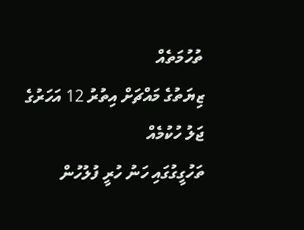ތުހުމަތެއް
ޒިޔަތުގެ މައްޗަށް އިތުރު 12 އަހަރުގެ ޖަލު ހުކުމެއް
ތަހުގީގުގައި ހަނު ހުރީ ފުލުހުން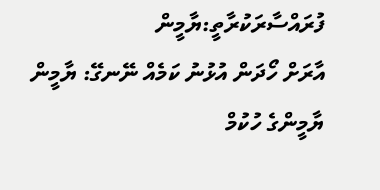ފުރައްސާރަކުރާތީ:ޔާމީން
އާރަށް ހޯދަން އުޅުނު ކަމެއް ނޭނގޭ: ޔާމީން
ޔާމީންގެ ހުކުމް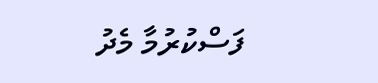ފަސްކުރުމާ މެދު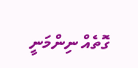ގޮތެއް ނިންމަނީ